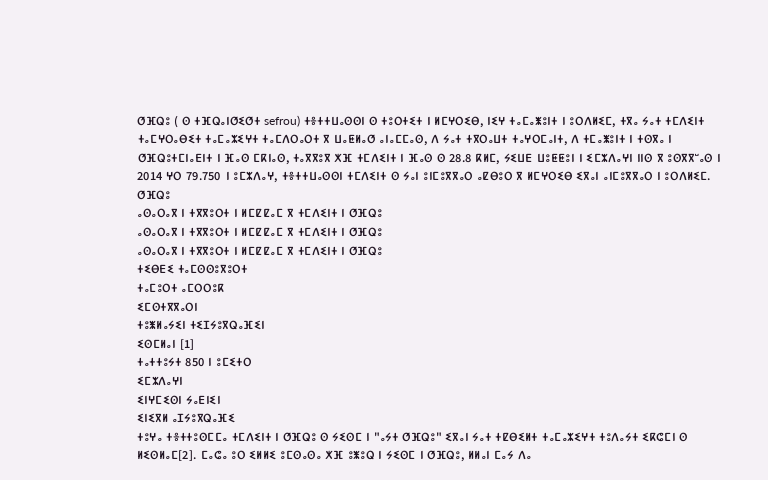ⵚⴼⵕⵓ ( ⵙ ⵜⴼⵕⴰⵏⵚⵉⵚⵜ sefrou) ⵜⴻⵜⵜⵡⴰⵙⵙⵏ ⵙ ⵜⵓⵔⵜⵉⵜ ⵏ ⵍⵎⵖⵔⵉⴱ, ⵏⵉⵖ ⵜⴰⵎⴰⵥⵓⵏⵜ ⵏ ⵓⵔⴷⵍⵉⵎ, ⵜⴳⴰ ⵢⴰⵜ ⵜⵎⴷⵉⵏⵜ ⵜⴰⵎⵖⵔⴰⴱⵉⵜ ⵜⴰⵎⴰⵣⵉⵖⵜ ⵜⴰⵎⴷⵔⴰⵔⵜ ⴳ ⵡⴰⵟⵍⴰⵚ ⴰⵏⴰⵎⵎⴰⵙ, ⴷ ⵢⴰⵜ ⵜⴳⵔⴰⵡⵜ ⵜⴰⵖⵔⵎⴰⵏⵜ, ⴷ ⵜⵎⴰⵥⵓⵏⵜ ⵏ ⵜⵙⴳⴰ ⵏ ⵚⴼⵕⵓⵜⵎⵏⴰⴹⵏⵜ ⵏ ⴼⴰⵙ ⵎⴽⵏⴰⵙ, ⵜⴰⴳⴳⵓⴳ ⵅⴼ ⵜⵎⴷⵉⵏⵜ ⵏ ⴼⴰⵙ ⵙ 28.8 ⴽⵍⵎ, ⵢⵉⵡⴹ ⵡⵓⵟⵟⵓⵏ ⵏ ⵉⵎⵣⴷⴰⵖⵏ ⵏⵏⵙ ⴳ ⵓⵙⴳⴳⵯⴰⵙ ⵏ 2014 ⵖⵔ 79.750 ⵏ ⵓⵎⵣⴷⴰⵖ, ⵜⴻⵜⵜⵡⴰⵙⵙⵏ ⵜⵎⴷⵉⵏⵜ ⵙ ⵢⴰⵏ ⵓⵏⵎⵓⴳⴳⴰⵔ ⴰⵇⴱⵓⵔ ⴳ ⵍⵎⵖⵔⵉⴱ ⵉⴳⴰⵏ ⴰⵏⵎⵓⴳⴳⴰⵔ ⵏ ⵓⵔⴷⵍⵉⵎ.
ⵚⴼⵕⵓ
ⴰⵙⴰⵔⴰⴳ ⵏ ⵜⴳⴳⵓⵔⵜ ⵏ ⵍⵎⵇⵇⴰⵎ ⴳ ⵜⵎⴷⵉⵏⵜ ⵏ ⵚⴼⵕⵓ
ⴰⵙⴰⵔⴰⴳ ⵏ ⵜⴳⴳⵓⵔⵜ ⵏ ⵍⵎⵇⵇⴰⵎ ⴳ ⵜⵎⴷⵉⵏⵜ ⵏ ⵚⴼⵕⵓ
ⴰⵙⴰⵔⴰⴳ ⵏ ⵜⴳⴳⵓⵔⵜ ⵏ ⵍⵎⵇⵇⴰⵎ ⴳ ⵜⵎⴷⵉⵏⵜ ⵏ ⵚⴼⵕⵓ
ⵜⵉⴱⴹⵉ ⵜⴰⵎⵙⵙⵓⴳⵓⵔⵜ
ⵜⴰⵎⵓⵔⵜ ⴰⵎⵔⵔⵓⴽ
ⵉⵎⵙⵜⴳⴳⴰⵔⵏ
ⵜⵓⵥⵍⴰⵢⵉⵏ ⵜⵉⵊⵢⵓⴳⵕⴰⴼⵉⵏ
ⵉⵙⵎⵍⴰⵏ [1]
ⵜⴰⵜⵜⵓⵢⵜ 850 ⵏ ⵓⵎⵉⵜⵔ
ⵉⵎⵣⴷⴰⵖⵏ
ⵉⵏⵖⵎⵉⵙⵏ ⵢⴰⴹⵏⵉⵏ
ⵉⵏⵉⴳⵍ ⴰⵊⵢⵓⴳⵕⴰⴼⵉ
ⵜⵓⵖⴰ ⵜⴻⵜⵜⵓⵙⵎⵎⴰ ⵜⵎⴷⵉⵏⵜ ⵏ ⵚⴼⵕⵓ ⵙ ⵢⵉⵙⵎ ⵏ "ⴰⵢⵜ ⵚⴼⵕⵓ" ⵉⴳⴰⵏ ⵢⴰⵜ ⵜⵇⴱⵉⵍⵜ ⵜⴰⵎⴰⵣⵉⵖⵜ ⵜⵓⴷⴰⵢⵜ ⵉⴽⵛⵎⵏ ⵙ ⵍⵉⵙⵍⴰⵎ[2]. ⵎⴰⵛⴰ ⵓⵔ ⵉⵍⵍⵉ ⵓⵎⵙⴰⵙⴰ ⵅⴼ ⵓⵥⵓⵕ ⵏ ⵢⵉⵙⵎ ⵏ ⵚⴼⵕⵓ, ⵍⵍⴰⵏ ⵎⴰⵢ ⴷⴰ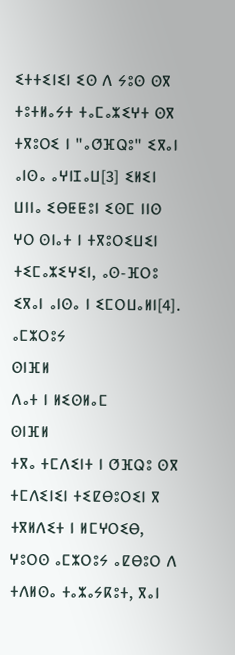ⵉⵜⵜⵉⵏⵉⵏ ⵉⵙ ⴷ ⵢⵓⵙ ⵙⴳ ⵜⵓⵜⵍⴰⵢⵜ ⵜⴰⵎⴰⵣⵉⵖⵜ ⵙⴳ ⵜⴳⵓⵔⵉ ⵏ "ⴰⵚⴼⵕⵓ" ⵉⴳⴰⵏ ⴰⵏⵙⴰ ⴰⵖⵏⵊⴰⵡ[3] ⵉⵍⵉⵏ ⵡⵏⵏⴰ ⵉⴱⵟⵟⵓⵏ ⵉⵙⵎ ⵏⵏⵙ ⵖⵔ ⵙⵏⴰⵜ ⵏ ⵜⴳⵓⵔⵉⵡⵉⵏ ⵜⵉⵎⴰⵣⵉⵖⵉⵏ, ⴰⵙ-ⴼⵔⵓ ⵉⴳⴰⵏ ⴰⵏⵙⴰ ⵏ ⵉⵎⵔⵡⴰⵍⵏ[4].
ⴰⵎⵣⵔⵓⵢ
ⵙⵏⴼⵍ
ⴷⴰⵜ ⵏ ⵍⵉⵙⵍⴰⵎ
ⵙⵏⴼⵍ
ⵜⴳⴰ ⵜⵎⴷⵉⵏⵜ ⵏ ⵚⴼⵕⵓ ⵙⴳ ⵜⵎⴷⵉⵏⵉⵏ ⵜⵉⵇⴱⵓⵔⵉⵏ ⴳ ⵜⴳⵍⴷⵉⵜ ⵏ ⵍⵎⵖⵔⵉⴱ, ⵖⵓⵔⵙ ⴰⵎⵣⵔⵓⵢ ⴰⵇⴱⵓⵔ ⴷ ⵜⴷⵍⵙⴰ ⵜⴰⵣⴰⵢⴽⵓⵜ, ⴳⴰⵏ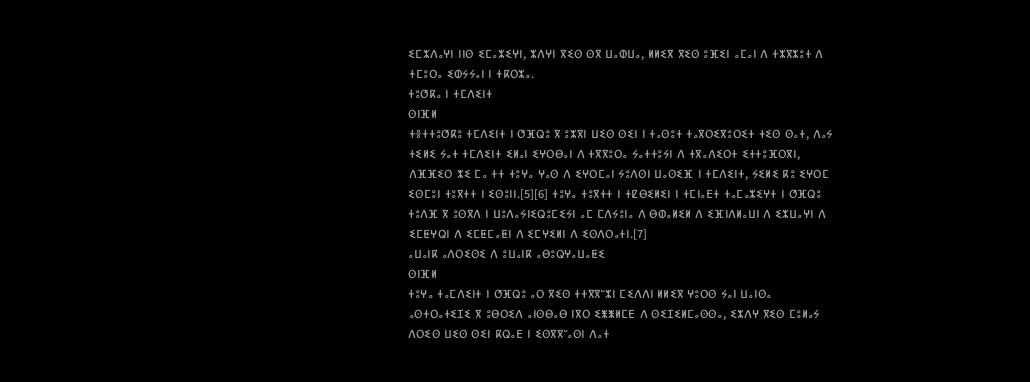ⵉⵎⵣⴷⴰⵖⵏ ⵏⵏⵙ ⵉⵎⴰⵣⵉⵖⵏ, ⵣⴷⵖⵏ ⴳⵉⵙ ⵙⴳ ⵡⴰⵀⵡⴰ, ⵍⵍⵉⴳ ⴳⵉⵙ ⵓⴼⵉⵏ ⴰⵎⴰⵏ ⴷ ⵜⵣⴳⵣⵓⵜ ⴷ ⵜⵎⵓⵔⴰ ⵉⵀⵢⵢⴰⵏ ⵏ ⵜⴽⵔⵣⴰ.
ⵜⵓⵚⴽⴰ ⵏ ⵜⵎⴷⵉⵏⵜ
ⵙⵏⴼⵍ
ⵜⴻⵜⵜⵓⵚⴽⵓ ⵜⵎⴷⵉⵏⵜ ⵏ ⵚⴼⵕⵓ ⴳ ⵓⵣⴳⵏ ⵡⵉⵙ ⵙⵉⵏ ⵏ ⵜⴰⵙⵓⵜ ⵜⴰⴳⵔⵉⴳⵓⵔⵉⵜ ⵜⵉⵙ ⵙⴰⵜ, ⴷⴰⵢ ⵜⵉⵍⵉ ⵢⴰⵜ ⵜⵎⴷⵉⵏⵜ ⵉⵍⴰⵏ ⵉⵖⵔⴱⴰⵏ ⴷ ⵜⴳⴳⵓⵔⴰ ⵢⴰⵜⵜⵓⵢⵏ ⴷ ⵜⴳⴰⴷⵉⵔⵜ ⵉⵜⵜⵓⴼⵔⴳⵏ, ⴷⴼⴼⵉⵔ ⵣⵉ ⵎⴰ ⵜⵜ ⵜⵓⵖⴰ ⵖⴰⵙ ⴷ ⵉⵖⵔⵎⴰⵏ ⵢⵓⴷⵙⵏ ⵡⴰⵙⵉⴼ ⵏ ⵜⵎⴷⵉⵏⵜ, ⵢⵉⵍⵉ ⴽⵓ ⵉⵖⵔⵎ ⵉⵙⵎⵓⵏ ⵜⵓⴳⵜⵜ ⵏ ⵉⵙⵓⵏⵏ.[5][6] ⵜⵓⵖⴰ ⵜⵓⴳⵜⵜ ⵏ ⵜⵇⴱⵉⵍⵉⵏ ⵏ ⵜⵎⵏⴰⴹⵜ ⵜⴰⵎⴰⵣⵉⵖⵜ ⵏ ⵚⴼⵕⵓ ⵜⵓⴷⴼ ⴳ ⵓⵙⴳⴷ ⵏ ⵡⵓⴷⴰⵢⵏⵉⵕⵓⵎⵉⵢⵏ ⴰⵎ ⵎⴷⵢⵓⵏⴰ ⴷ ⴱⵀⴰⵍⵉⵍ ⴷ ⵉⴼⵏⴷⵍⴰⵡⵏ ⴷ ⵉⵣⵡⴰⵖⵏ ⴷ ⵉⵎⵟⵖⵕⵏ ⴷ ⵉⵎⵟⵎⴰⵟⵏ ⴷ ⵉⵎⵖⵉⵍⵏ ⴷ ⵉⵙⴷⵔⴰⵜⵏ.[7]
ⴰⵡⴰⵏⴽ ⴰⴷⵔⵉⵙⵉ ⴷ ⵓⵡⴰⵏⴽ ⴰⴱⵓⵕⵖⴰⵡⴰⵟⵉ
ⵙⵏⴼⵍ
ⵜⵓⵖⴰ ⵜⴰⵎⴷⵉⵏⵜ ⵏ ⵚⴼⵕⵓ ⴰⵔ ⴳⵉⵙ ⵜⵜⴳⴳⵯⵣⵏ ⵎⵉⴷⴷⵏ ⵍⵍⵉⴳ ⵖⵓⵔⵙ ⵢⴰⵏ ⵡⴰⵏⵙⴰ ⴰⵙⵜⵔⴰⵜⵉⵊⵉ ⴳ ⵓⴱⵔⵉⴷ ⴰⵏⵙⴱⴰⴱ ⵏⴳⵔ ⵉⵥⵥⵍⵎⴹ ⴷ ⵙⵉⵊⵉⵍⵎⴰⵙⵙⴰ, ⵉⵣⴷⵖ ⴳⵉⵙ ⵎⵓⵍⴰⵢ ⴷⵔⵉⵙ ⵡⵉⵙ ⵙⵉⵏ ⴽⵕⴰⴹ ⵏ ⵉⵙⴳⴳⵯⴰⵙⵏ ⴷⴰⵜ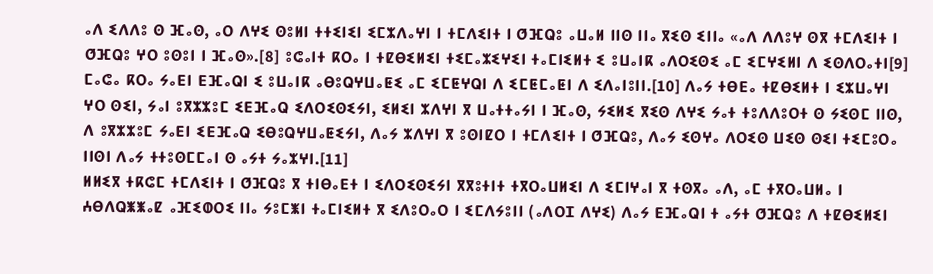ⴰⴷ ⵉⴷⴷⵓ ⵙ ⴼⴰⵙ, ⴰⵔ ⴷⵖⵉ ⵙⵓⵍⵏ ⵜⵜⵉⵏⵉⵏ ⵉⵎⵣⴷⴰⵖⵏ ⵏ ⵜⵎⴷⵉⵏⵜ ⵏ ⵚⴼⵕⵓ ⴰⵡⴰⵍ ⵏⵏⵙ ⵏⵏⴰ ⴳⵉⵙ ⵉⵏⵏⴰ «ⴰⴷ ⴷⴷⵓⵖ ⵙⴳ ⵜⵎⴷⵉⵏⵜ ⵏ ⵚⴼⵕⵓ ⵖⵔ ⵓⵙⵓⵏ ⵏ ⴼⴰⵙ».[8] ⵓⵛⴰⵏⵜ ⴽⵔⴰ ⵏ ⵜⵇⴱⵉⵍⵉⵏ ⵜⵉⵎⴰⵣⵉⵖⵉⵏ ⵜⴰⵎⵏⵉⵍⵜ ⵉ ⵓⵡⴰⵏⴽ ⴰⴷⵔⵉⵙⵉ ⴰⵎ ⵉⵎⵖⵉⵍⵏ ⴷ ⵉⵙⴷⵔⴰⵜⵏ[9] ⵎⴰⵛⴰ ⴽⵔⴰ ⵢⴰⴹⵏ ⴹⴼⴰⵕⵏ ⵉ ⵓⵡⴰⵏⴽ ⴰⴱⵓⵕⵖⵡⴰⵟⵉ ⴰⵎ ⵉⵎⵟⵖⵕⵏ ⴷ ⵉⵎⵟⵎⴰⵟⵏ ⴷ ⵉⴷⴰⵏⵓⵏⵏ.[10] ⴷⴰⵢ ⵜⴱⴹⴰ ⵜⵇⴱⵉⵍⵜ ⵏ ⵉⵣⵡⴰⵖⵏ ⵖⵔ ⵙⵉⵏ, ⵢⴰⵏ ⵓⴳⵣⵣⵓⵎ ⵉⴹⴼⴰⵕ ⵉⴷⵔⵉⵙⵉⵢⵏ, ⵉⵍⵉⵏ ⵣⴷⵖⵏ ⴳ ⵡⴰⵜⵜⴰⵢⵏ ⵏ ⴼⴰⵙ, ⵢⵉⵍⵉ ⴳⵉⵙ ⴷⵖⵉ ⵢⴰⵜ ⵜⵓⴷⴷⵓⵔⵜ ⵙ ⵢⵉⵙⵎ ⵏⵏⵙ, ⴷ ⵓⴳⵣⵣⵓⵎ ⵢⴰⴹⵏ ⵉⴹⴼⴰⵕ ⵉⴱⵓⵕⵖⵡⴰⵟⵉⵢⵏ, ⴷⴰⵢ ⵣⴷⵖⵏ ⴳ ⵓⵙⵏⵇⵔ ⵏ ⵜⵎⴷⵉⵏⵜ ⵏ ⵚⴼⵕⵓ, ⴷⴰⵢ ⵉⵙⵖⴰ ⴷⵔⵉⵙ ⵡⵉⵙ ⵙⵉⵏ ⵜⵉⵎⵓⵔⴰ ⵏⵏⵙⵏ ⴷⴰⵢ ⵜⵜⵓⵙⵎⵎⴰⵏ ⵙ ⴰⵢⵜ ⵢⴰⵣⵖⵏ.[11]
ⵍⵍⵉⴳ ⵜⴽⵛⵎ ⵜⵎⴷⵉⵏⵜ ⵏ ⵚⴼⵕⵓ ⴳ ⵜⵏⴱⴰⴹⵜ ⵏ ⵉⴷⵔⵉⵙⵉⵢⵏ ⴳⴳⵓⵜⵏⵜ ⵜⴳⵔⴰⵡⵍⵉⵏ ⴷ ⵉⵎⵏⵖⴰⵏ ⴳ ⵜⵙⴳⴰ ⴰⴷ, ⴰⵎ ⵜⴳⵔⴰⵡⵍⴰ ⵏ ⵄⴱⴷⵕⵥⵥⴰⵇ ⴰⴼⵉⵀⵔⵉ ⵏⵏⴰ ⵢⵓⵎⵥⵏ ⵜⴰⵎⵏⵉⵍⵜ ⴳ ⵉⴷⵓⵔⴰⵔ ⵏ ⵉⵎⴷⵢⵓⵏⵏ (ⴰⴷⵔⵊ ⴷⵖⵉ) ⴷⴰⵢ ⴹⴼⴰⵕⵏ ⵜ ⴰⵢⵜ ⵚⴼⵕⵓ ⴷ ⵜⵇⴱⵉⵍⵉⵏ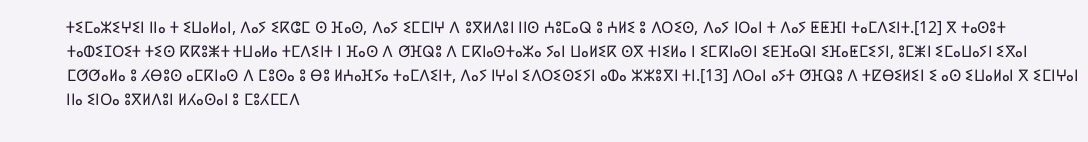ⵜⵉⵎⴰⵣⵉⵖⵉⵏ ⵏⵏⴰ ⵜ ⵉⵡⴰⵍⴰⵏ, ⴷⴰⵢ ⵉⴽⵛⵎ ⵙ ⴼⴰⵙ, ⴷⴰⵢ ⵉⵎⵎⵏⵖ ⴷ ⵓⴳⵍⴷⵓⵏ ⵏⵏⵙ ⵄⵓⵎⴰⵕ ⵓ ⵄⵍⵉ ⵓ ⴷⵔⵉⵙ, ⴷⴰⵢ ⵏⵔⴰⵏ ⵜ ⴷⴰⵢ ⵟⵟⴼⵏ ⵜⴰⵎⴷⵉⵏⵜ.[12] ⴳ ⵜⴰⵙⵓⵜ ⵜⴰⵀⵉⵊⵔⵉⵜ ⵜⵉⵙ ⴽⴽⵓⵥⵜ ⵜⵡⴰⵍⴰ ⵜⵎⴷⵉⵏⵜ ⵏ ⴼⴰⵙ ⴷ ⵚⴼⵕⵓ ⴷ ⵎⴽⵏⴰⵙⵜⴰⵣⴰ ⵢⴰⵏ ⵡⴰⵍⵉⴽ ⵙⴳ ⵜⵏⵉⵍⴰ ⵏ ⵉⵎⴽⵏⴰⵙⵏ ⵉⴹⴼⴰⵕⵏ ⵉⴼⴰⵟⵎⵉⵢⵏ, ⵓⵎⵥⵏ ⵉⵎⴰⵡⴰⵢⵏ ⵉⴳⴰⵏ ⵎⵚⵚⴰⵍⴰ ⵓ ⵃⴱⵓⵙ ⴰⵎⴽⵏⴰⵙ ⴷ ⵎⵓⵙⴰ ⵓ ⴱⵓ ⵍⵄⴰⴼⵢⴰ ⵜⴰⵎⴷⵉⵏⵜ, ⴷⴰⵢ ⵏⵖⴰⵏ ⵉⴷⵔⵉⵙⵉⵢⵏ ⴰⵀⴰ ⵣⵣⵓⴳⵏ ⵜⵏ.[13] ⴷⵔⴰⵏ ⴰⵢⵜ ⵚⴼⵕⵓ ⴷ ⵜⵇⴱⵉⵍⵉⵏ ⵉ ⴰⵙ ⵉⵡⴰⵍⴰⵏ ⴳ ⵉⵎⵏⵖⴰⵏ ⵏⵏⴰ ⵉⵏⵔⴰ ⵓⴳⵍⴷⵓⵏ ⵍⵃⴰⵙⴰⵏ ⵓ ⵎⵓⵃⵎⵎⴷ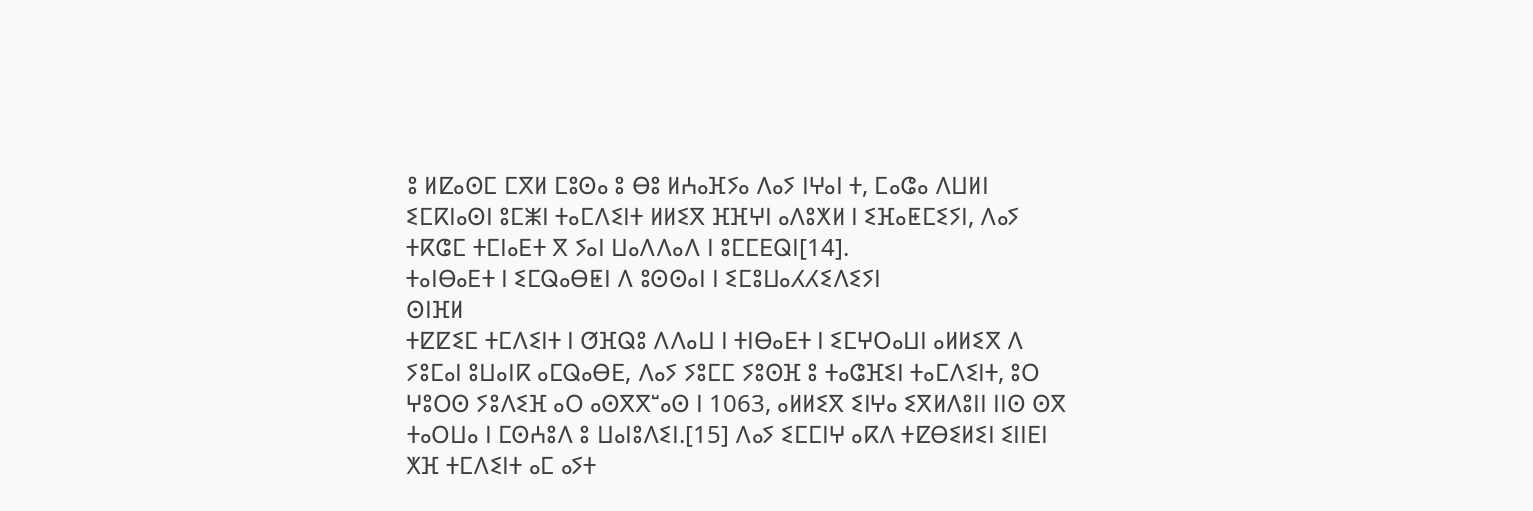ⵓ ⵍⵇⴰⵙⵎ ⵎⴳⵍ ⵎⵓⵙⴰ ⵓ ⴱⵓ ⵍⵄⴰⴼⵢⴰ ⴷⴰⵢ ⵏⵖⴰⵏ ⵜ, ⵎⴰⵛⴰ ⴷⵡⵍⵏ ⵉⵎⴽⵏⴰⵙⵏ ⵓⵎⵥⵏ ⵜⴰⵎⴷⵉⵏⵜ ⵍⵍⵉⴳ ⴼⴼⵖⵏ ⴰⴷⵓⵅⵍ ⵏ ⵉⴼⴰⵟⵎⵉⵢⵏ, ⴷⴰⵢ ⵜⴽⵛⵎ ⵜⵎⵏⴰⴹⵜ ⴳ ⵢⴰⵏ ⵡⴰⴷⴷⴰⴷ ⵏ ⵓⵎⵎⴹⵕⵏ[14].
ⵜⴰⵏⴱⴰⴹⵜ ⵏ ⵉⵎⵕⴰⴱⵟⵏ ⴷ ⵓⵙⵙⴰⵏ ⵏ ⵉⵎⵓⵡⴰⵃⵃⵉⴷⵉⵢⵏ
ⵙⵏⴼⵍ
ⵜⵇⵇⵉⵎ ⵜⵎⴷⵉⵏⵜ ⵏ ⵚⴼⵕⵓ ⴷⴷⴰⵡ ⵏ ⵜⵏⴱⴰⴹⵜ ⵏ ⵉⵎⵖⵔⴰⵡⵏ ⴰⵍⵍⵉⴳ ⴷ ⵢⵓⵎⴰⵏ ⵓⵡⴰⵏⴽ ⴰⵎⵕⴰⴱⴹ, ⴷⴰⵢ ⵢⵓⵎⵎ ⵢⵓⵙⴼ ⵓ ⵜⴰⵛⴼⵉⵏ ⵜⴰⵎⴷⵉⵏⵜ, ⵓⵔ ⵖⵓⵔⵙ ⵢⵓⴷⵉⴼ ⴰⵔ ⴰⵙⴳⴳⵯⴰⵙ ⵏ 1063, ⴰⵍⵍⵉⴳ ⵉⵏⵖⴰ ⵉⴳⵍⴷⵓⵏⵏ ⵏⵏⵙ ⵙⴳ ⵜⴰⵔⵡⴰ ⵏ ⵎⵙⵄⵓⴷ ⵓ ⵡⴰⵏⵓⴷⵉⵏ.[15] ⴷⴰⵢ ⵉⵎⵎⵏⵖ ⴰⴽⴷ ⵜⵇⴱⵉⵍⵉⵏ ⵉⵏⵏⴹⵏ ⵅⴼ ⵜⵎⴷⵉⵏⵜ ⴰⵎ ⴰⵢⵜ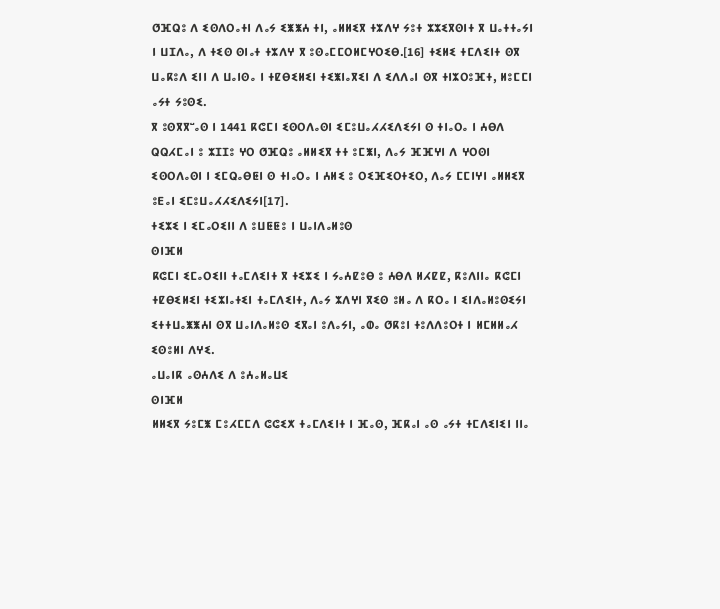ⵚⴼⵕⵓ ⴷ ⵉⵙⴷⵔⴰⵜⵏ ⴷⴰⵢ ⵉⵥⵥⵄ ⵜⵏ, ⴰⵍⵍⵉⴳ ⵜⵣⴷⵖ ⵢⵓⵜ ⵣⵣⵉⴳⵙⵏⵜ ⴳ ⵡⴰⵜⵜⴰⵢⵏ ⵏ ⵡⵊⴷⴰ, ⴷ ⵜⵉⵙ ⵙⵏⴰⵜ ⵜⵣⴷⵖ ⴳ ⵓⵙⴰⵎⵎⵔⵍⵎⵖⵔⵉⴱ.[16] ⵜⵉⵍⵉ ⵜⵎⴷⵉⵏⵜ ⵙⴳ ⵡⴰⴽⵓⴷ ⵉⵏⵏ ⴷ ⵡⴰⵏⵙⴰ ⵏ ⵜⵇⴱⵉⵍⵉⵏ ⵜⵉⵥⵏⴰⴳⵉⵏ ⴷ ⵉⴷⴷⴰⵏ ⵙⴳ ⵜⵏⵣⵔⵓⴼⵜ, ⵍⵓⵎⵎⵏ ⴰⵢⵜ ⵢⵓⵙⵉ.
ⴳ ⵓⵙⴳⴳⵯⴰⵙ ⵏ 1441 ⴽⵛⵎⵏ ⵉⵙⵔⴷⴰⵙⵏ ⵉⵎⵓⵡⴰⵃⵃⵉⴷⵉⵢⵏ ⵙ ⵜⵏⴰⵔⴰ ⵏ ⵄⴱⴷ ⵕⵕⵃⵎⴰⵏ ⵓ ⵣⵊⵊⵓ ⵖⵔ ⵚⴼⵕⵓ ⴰⵍⵍⵉⴳ ⵜⵜ ⵓⵎⵥⵏ, ⴷⴰⵢ ⴼⴼⵖⵏ ⴷ ⵖⵔⵙⵏ ⵉⵙⵔⴷⴰⵙⵏ ⵏ ⵉⵎⵕⴰⴱⵟⵏ ⵙ ⵜⵏⴰⵔⴰ ⵏ ⵄⵍⵉ ⵓ ⵔⵉⴼⵉⵔⵜⵉⵔ, ⴷⴰⵢ ⵎⵎⵏⵖⵏ ⴰⵍⵍⵉⴳ ⵓⴹⴰⵏ ⵉⵎⵓⵡⴰⵃⵃⵉⴷⵉⵢⵏ[17].
ⵜⵉⵣⵉ ⵏ ⵉⵎⴰⵔⵉⵏⵏ ⴷ ⵓⵡⵟⵟⵓ ⵏ ⵡⴰⵏⴷⴰⵍⵓⵙ
ⵙⵏⴼⵍ
ⴽⵛⵎⵏ ⵉⵎⴰⵔⵉⵏⵏ ⵜⴰⵎⴷⵉⵏⵜ ⴳ ⵜⵉⵣⵉ ⵏ ⵢⴰⵄⵇⵓⴱ ⵓ ⵄⴱⴷ ⵍⵃⵇⵇ, ⴽⵓⴷⵏⵏⴰ ⴽⵛⵎⵏ ⵜⵇⴱⵉⵍⵉⵏ ⵜⵉⵣⵏⴰⵜⵉⵏ ⵜⴰⵎⴷⵉⵏⵜ, ⴷⴰⵢ ⵣⴷⵖⵏ ⴳⵉⵙ ⵓⵍⴰ ⴷ ⴽⵔⴰ ⵏ ⵉⵏⴷⴰⵍⵓⵙⵉⵢⵏ ⵉⵜⵜⵡⴰⵥⵥⵄⵏ ⵙⴳ ⵡⴰⵏⴷⴰⵍⵓⵙ ⵉⴳⴰⵏ ⵓⴷⴰⵢⵏ, ⴰⵀⴰ ⵚⴽⵓⵏ ⵜⵓⴷⴷⵓⵔⵜ ⵏ ⵍⵎⵍⵍⴰⵃ ⵉⵙⵓⵍⵏ ⴷⵖⵉ.
ⴰⵡⴰⵏⴽ ⴰⵙⵄⴷⵉ ⴷ ⵓⵄⴰⵍⴰⵡⵉ
ⵙⵏⴼⵍ
ⵍⵍⵉⴳ ⵢⵓⵎⵥ ⵎⵓⵃⵎⵎⴷ ⵛⵛⵉⵅ ⵜⴰⵎⴷⵉⵏⵜ ⵏ ⴼⴰⵙ, ⴼⴽⴰⵏ ⴰⵙ ⴰⵢⵜ ⵜⵎⴷⵉⵏⵉⵏ ⵏⵏⴰ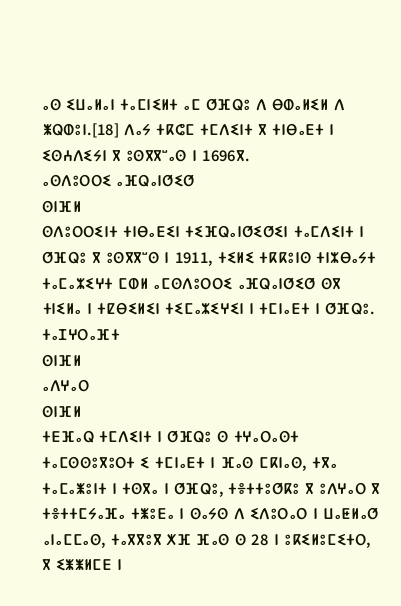ⴰⵙ ⵉⵡⴰⵍⴰⵏ ⵜⴰⵎⵏⵉⵍⵜ ⴰⵎ ⵚⴼⵕⵓ ⴷ ⴱⵀⴰⵍⵉⵍ ⴷ ⵥⵕⵀⵓⵏ.[18] ⴷⴰⵢ ⵜⴽⵛⵎ ⵜⵎⴷⵉⵏⵜ ⴳ ⵜⵏⴱⴰⴹⵜ ⵏ ⵉⵙⵄⴷⵉⵢⵏ ⴳ ⵓⵙⴳⴳⵯⴰⵙ ⵏ 1696ⴳ.
ⴰⵙⴷⵓⵔⵔⵉ ⴰⴼⵕⴰⵏⵚⵉⵚ
ⵙⵏⴼⵍ
ⵙⴷⵓⵔⵔⵉⵏⵜ ⵜⵏⴱⴰⴹⵉⵏ ⵜⵉⴼⵕⴰⵏⵚⵉⵚⵉⵏ ⵜⴰⵎⴷⵉⵏⵜ ⵏ ⵚⴼⵕⵓ ⴳ ⵓⵙⴳⴳⵯⵙ ⵏ 1911, ⵜⵉⵍⵉ ⵜⴽⴽⵓⵏⵙ ⵜⵏⵣⴱⴰⵢⵜ ⵜⴰⵎⴰⵣⵉⵖⵜ ⵎⵀⵍ ⴰⵎⵙⴷⵓⵔⵔⵉ ⴰⴼⵕⴰⵏⵚⵉⵚ ⵙⴳ ⵜⵏⵉⵍⴰ ⵏ ⵜⵇⴱⵉⵍⵉⵏ ⵜⵉⵎⴰⵣⵉⵖⵉⵏ ⵏ ⵜⵎⵏⴰⴹⵜ ⵏ ⵚⴼⵕⵓ.
ⵜⴰⵊⵖⵔⴰⴼⵜ
ⵙⵏⴼⵍ
ⴰⴷⵖⴰⵔ
ⵙⵏⴼⵍ
ⵜⴹⴼⴰⵕ ⵜⵎⴷⵉⵏⵜ ⵏ ⵚⴼⵕⵓ ⵙ ⵜⵖⴰⵔⴰⵙⵜ ⵜⴰⵎⵙⵙⵓⴳⵓⵔⵜ ⵉ ⵜⵎⵏⴰⴹⵜ ⵏ ⴼⴰⵙ ⵎⴽⵏⴰⵙ, ⵜⴳⴰ ⵜⴰⵎⴰⵥⵓⵏⵜ ⵏ ⵜⵙⴳⴰ ⵏ ⵚⴼⵕⵓ, ⵜⴻⵜⵜⵓⵚⴽⵓ ⴳ ⵓⴷⵖⴰⵔ ⴳ ⵜⴻⵜⵜⵎⵢⴰⴼⴰ ⵜⵥⵓⴹⴰ ⵏ ⵙⴰⵢⵙ ⴷ ⵉⴷⵓⵔⴰⵔ ⵏ ⵡⴰⵟⵍⴰⵚ ⴰⵏⴰⵎⵎⴰⵙ, ⵜⴰⴳⴳⵓⴳ ⵅⴼ ⴼⴰⵙ ⵙ 28 ⵏ ⵓⴽⵉⵍⵓⵎⵉⵜⵔ, ⴳ ⵉⵥⵥⵍⵎⴹ ⵏ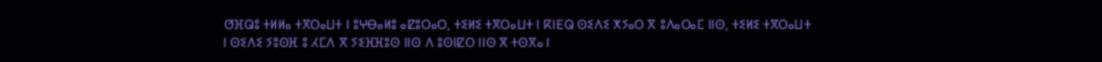ⵚⴼⵕⵓ ⵜⵍⵍⴰ ⵜⴳⵔⴰⵡⵜ ⵏ ⵓⵖⴱⴰⵍⵓ ⴰⵇⵓⵔⴰⵔ, ⵜⵉⵍⵉ ⵜⴳⵔⴰⵡⵜ ⵏ ⴽⵏⴹⵕ ⵙⵉⴷⵉ ⵅⵢⴰⵔ ⴳ ⵓⴷⴰⵔⴰⵎ ⵏⵏⵙ, ⵜⵉⵍⵉ ⵜⴳⵔⴰⵡⵜ ⵏ ⵙⵉⴷⵉ ⵢⵓⵙⴼ ⵓ ⵃⵎⴷ ⴳ ⵢⵉⴼⴼⵓⵙ ⵏⵏⵙ ⴷ ⵓⵙⵏⵇⵔ ⵏⵏⵙ ⴳ ⵜⵙⴳⴰ ⵏ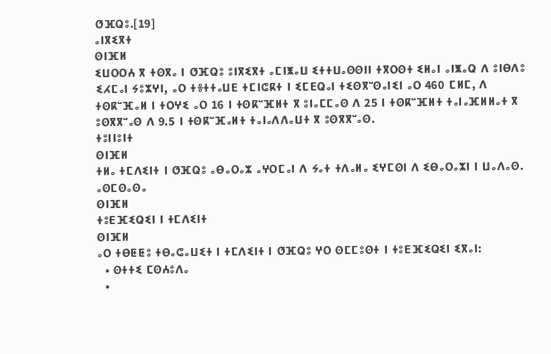ⵚⴼⵕⵓ.[19]
ⴰⵏⴳⵉⴳⵜ
ⵙⵏⴼⵍ
ⵉⵡⵔⵔⵄ ⴳ ⵜⵙⴳⴰ ⵏ ⵚⴼⵕⵓ ⵓⵏⴳⵉⴳⵜ ⴰⵎⵏⵥⴰⵡ ⵉⵜⵜⵡⴰⵙⵙⵏⵏ ⵜⴳⵔⵙⵜ ⵉⵍⴰⵏ ⴰⵏⵥⴰⵕ ⴷ ⵓⵏⴱⴷⵓ ⵉⵃⵎⴰⵏ ⵢⵓⵣⵖⵏ, ⴰⵔ ⵜⴻⵜⵜⴰⵡⴹ ⵜⵎⵏⵛⴽⵜ ⵏ ⵉⵎⴹⵕⴰⵏ ⵜⵉⵙⴳⵯⵙⴰⵏⵉⵏ ⴰⵔ 460 ⵎⵍⵎ, ⴷ ⵜⵙⴽⵯⴼⴰⵍ ⵏ ⵜⵔⵖⵉ ⴰⵔ 16 ⵏ ⵜⵙⴽⵯⴼⵍⵜ ⴳ ⵓⵏⴰⵎⵎⴰⵙ ⴷ 25 ⵏ ⵜⵙⴽⵯⴼⵍⵜ ⵜⴰⵏⴰⴼⵍⵍⴰⵜ ⴳ ⵓⵙⴳⴳⵯⴰⵙ ⴷ 9.5 ⵏ ⵜⵙⴽⵯⴼⴰⵍⵜ ⵜⴰⵏⴰⴷⴷⴰⵡⵜ ⴳ ⵓⵙⴳⴳⵯⴰⵙ.
ⵜⵓⵏⵏⵓⵏⵜ
ⵙⵏⴼⵍ
ⵜⵍⴰ ⵜⵎⴷⵉⵏⵜ ⵏ ⵚⴼⵕⵓ ⴰⴱⴰⵔⴰⵣ ⴰⵖⵔⵎⴰⵏ ⴷ ⵢⴰⵜ ⵜⴷⴰⵍⴰ ⵉⵖⵎⵙⵏ ⴷ ⵉⴱⴰⵔⴰⵣⵏ ⵏ ⵡⴰⴷⴰⵙ.
ⴰⵙⵎⵙⴰⵙⴰ
ⵙⵏⴼⵍ
ⵜⵓⴹⴼⵉⵕⵉⵏ ⵏ ⵜⵎⴷⵉⵏⵜ
ⵙⵏⴼⵍ
ⴰⵔ ⵜⴱⵟⵟⵓ ⵜⴱⴰⵛⴰⵡⵉⵜ ⵏ ⵜⵎⴷⵉⵏⵜ ⵏ ⵚⴼⵕⵓ ⵖⵔ ⵙⵎⵎⵓⵙⵜ ⵏ ⵜⵓⴹⴼⵉⵕⵉⵏ ⵉⴳⴰⵏ:
  • ⵙⵜⵜⵉ ⵎⵙⵄⵓⴷⴰ
  •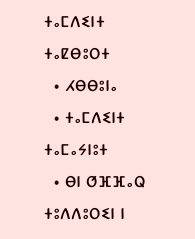ⵜⴰⵎⴷⵉⵏⵜ ⵜⴰⵇⴱⵓⵔⵜ
  • ⵃⴱⴱⵓⵏⴰ
  • ⵜⴰⵎⴷⵉⵏⵜ ⵜⴰⵎⴰⵢⵏⵓⵜ
  • ⴱⵏ ⵚⴼⴼⴰⵕ
ⵜⵓⴷⴷⵓⵔⵉⵏ ⵏ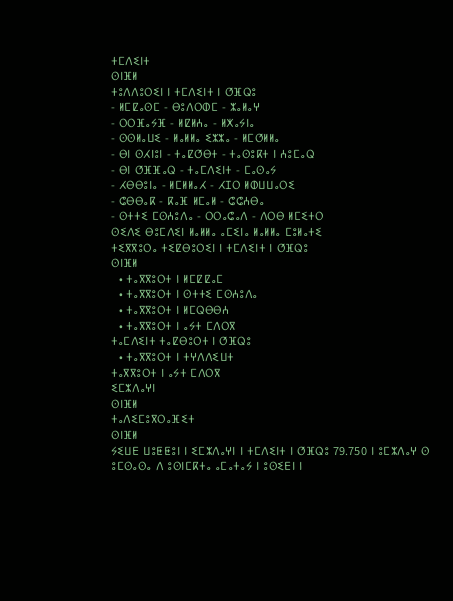ⵜⵎⴷⵉⵏⵜ
ⵙⵏⴼⵍ
ⵜⵓⴷⴷⵓⵔⵉⵏ ⵏ ⵜⵎⴷⵉⵏⵜ ⵏ ⵚⴼⵕⵓ
- ⵍⵎⵇⴰⵙⵎ - ⴱⵓⴷⵔⵀⵎ - ⵣⴰⵍⴰⵖ
- ⵔⵔⴼⴰⵢⴼ - ⵍⵇⵍⵄⴰ - ⵍⵅⴰⵢⵏⴰ
- ⵙⵙⵍⴰⵡⵉ - ⵍⴰⵍⵍⴰ ⵉⵣⵣⴰ - ⵍⵎⵚⵍⵍⴰ
- ⴱⵏ ⵙⵃⵏⵓⵏ - ⵜⴰⵇⵚⴱⵜ - ⵜⴰⵙⵓⴽⵜ ⵏ ⵄⵓⵎⴰⵕ
- ⴱⵏ ⵚⴼⴼⴰⵕ - ⵜⴰⵎⴷⵉⵏⵜ - ⵎⴰⵙⴰⵢ
- ⵃⴱⴱⵓⵏⴰ - ⵍⵎⵍⵍⴰⵃ - ⵃⵊⵔ ⵍⵀⵡⵡⴰⵔⵉ
- ⵛⴱⴱⴰⴽ - ⴽⴰⴼ ⵍⵎⴰⵍ - ⵛⵛⵄⴱⴰ
- ⵙⵜⵜⵉ ⵎⵙⵄⵓⴷⴰ - ⵔⵔⴰⵛⴰⴷ - ⴷⵔⴱ ⵍⵎⵉⵜⵔ
ⵙⵉⴷⵉ ⴱⵓⵎⴷⵉⵏ ⵍⴰⵍⵍⴰ ⴰⵎⵉⵏⴰ ⵍⴰⵍⵍⴰ ⵎⵓⵍⴰⵜⵉ
ⵜⵉⴳⴳⵓⵔⴰ ⵜⵉⵇⴱⵓⵔⵉⵏ ⵏ ⵜⵎⴷⵉⵏⵜ ⵏ ⵚⴼⵕⵓ
ⵙⵏⴼⵍ
  • ⵜⴰⴳⴳⵓⵔⵜ ⵏ ⵍⵎⵇⵇⴰⵎ
  • ⵜⴰⴳⴳⵓⵔⵜ ⵏ ⵙⵜⵜⵉ ⵎⵙⵄⵓⴷⴰ
  • ⵜⴰⴳⴳⵓⵔⵜ ⵏ ⵍⵎⵕⴱⴱⵄ
  • ⵜⴰⴳⴳⵓⵔⵜ ⵏ ⴰⵢⵜ ⵎⴷⵔⴳ
ⵜⴰⵎⴷⵉⵏⵜ ⵜⴰⵇⴱⵓⵔⵜ ⵏ ⵚⴼⵕⵓ
  • ⵜⴰⴳⴳⵓⵔⵜ ⵏ ⵜⵖⴷⴷⵉⵡⵜ
ⵜⴰⴳⴳⵓⵔⵜ ⵏ ⴰⵢⵜ ⵎⴷⵔⴳ
ⵉⵎⵣⴷⴰⵖⵏ
ⵙⵏⴼⵍ
ⵜⴰⴷⵉⵎⵓⴳⵔⴰⴼⵉⵜ
ⵙⵏⴼⵍ
ⵢⵉⵡⴹ ⵡⵓⵟⵟⵓⵏ ⵏ ⵉⵎⵣⴷⴰⵖⵏ ⵏ ⵜⵎⴷⵉⵏⵜ ⵏ ⵚⴼⵕⵓ 79.750 ⵏ ⵓⵎⵣⴷⴰⵖ ⵙ ⵓⵎⵙⴰⵙⴰ ⴷ ⵓⵙⵏⵎⴽⵜⴰ ⴰⵎⴰⵜⴰⵢ ⵏ ⵓⵙⵉⴹⵏ ⵏ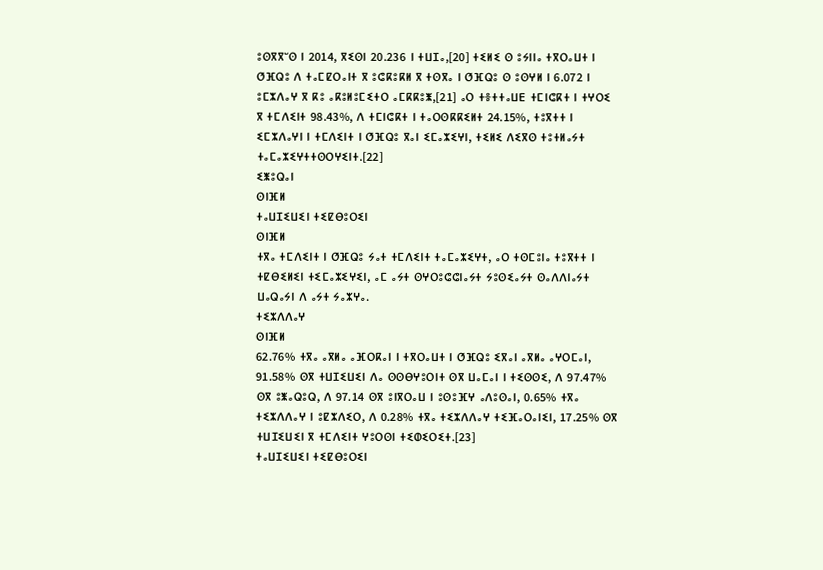ⵓⵙⴳⴳⵯⵙ ⵏ 2014, ⴳⵉⵙⵏ 20.236 ⵏ ⵜⵡⵊⴰ,[20] ⵜⵉⵍⵉ ⵙ ⵓⵢⵏⵏⴰ ⵜⴳⵔⴰⵡⵜ ⵏ ⵚⴼⵕⵓ ⴷ ⵜⴰⵎⵇⵔⴰⵏⵜ ⴳ ⵓⵛⴽⵓⴽⵍ ⴳ ⵜⵙⴳⴰ ⵏ ⵚⴼⵕⵓ ⵙ ⵓⵙⵖⵍ ⵏ 6.072 ⵏ ⵓⵎⵣⴷⴰⵖ ⴳ ⴽⵓ ⴰⴽⵓⵍⵓⵎⵉⵜⵔ ⴰⵎⴽⴽⵓⵥ,[21] ⴰⵔ ⵜⴻⵜⵜⴰⵡⴹ ⵜⵎⵏⵛⴽⵜ ⵏ ⵜⵖⵔⵉ ⴳ ⵜⵎⴷⵉⵏⵜ 98.43%, ⴷ ⵜⵎⵏⵛⴽⵜ ⵏ ⵜⴰⵔⵙⴽⴽⵉⵍⵜ 24.15%, ⵜⵓⴳⵜⵜ ⵏ ⵉⵎⵣⴷⴰⵖⵏ ⵏ ⵜⵎⴷⵉⵏⵜ ⵏ ⵚⴼⵕⵓ ⴳⴰⵏ ⵉⵎⴰⵣⵉⵖⵏ, ⵜⵉⵍⵉ ⴷⵉⴳⵙ ⵜⵓⵜⵍⴰⵢⵜ ⵜⴰⵎⴰⵣⵉⵖⵜⵜⵙⵔⵖⵉⵏⵜ.[22]
ⵉⵥⵓⵕⴰⵏ
ⵙⵏⴼⵍ
ⵜⴰⵡⵊⵉⵡⵉⵏ ⵜⵉⵇⴱⵓⵔⵉⵏ
ⵙⵏⴼⵍ
ⵜⴳⴰ ⵜⵎⴷⵉⵏⵜ ⵏ ⵚⴼⵕⵓ ⵢⴰⵜ ⵜⵎⴷⵉⵏⵜ ⵜⴰⵎⴰⵣⵉⵖⵜ, ⴰⵔ ⵜⵙⵎⵓⵏⴰ ⵜⵓⴳⵜⵜ ⵏ ⵜⵇⴱⵉⵍⵉⵏ ⵜⵉⵎⴰⵣⵉⵖⵉⵏ, ⴰⵎ ⴰⵢⵜ ⵙⵖⵔⵓⵛⵛⵏⴰⵢⵜ ⵢⵓⵙⵉⴰⵢⵜ ⵙⴰⴷⴷⵏⴰⵢⵜ ⵡⴰⵕⴰⵢⵏ ⴷ ⴰⵢⵜ ⵢⴰⵣⵖⴰ.
ⵜⵉⵣⴷⴷⴰⵖ
ⵙⵏⴼⵍ
62.76% ⵜⴳⴰ ⴰⴳⵍⴰ ⴰⴼⵔⴽⴰⵏ ⵏ ⵜⴳⵔⴰⵡⵜ ⵏ ⵚⴼⵕⵓ ⵉⴳⴰⵏ ⴰⴳⵍⴰ ⴰⵖⵔⵎⴰⵏ, 91.58% ⵙⴳ ⵜⵡⵊⵉⵡⵉⵏ ⴷⴰ ⵙⵙⴱⵖⵓⵔⵏⵜ ⵙⴳ ⵡⴰⵎⴰⵏ ⵏ ⵜⵉⵙⵙⵉ, ⴷ 97.47% ⵙⴳ ⵓⵥⴰⵕⵓⵕ, ⴷ 97.14 ⵙⴳ ⵓⵏⴳⵔⴰⵡ ⵏ ⵓⵙⵓⴼⵖ ⴰⴷⵓⵙⴰⵏ, 0.65% ⵜⴳⴰ ⵜⵉⵣⴷⴷⴰⵖ ⵏ ⵓⵇⵣⴷⵉⵔ, ⴷ 0.28% ⵜⴳⴰ ⵜⵉⵣⴷⴷⴰⵖ ⵜⵉⴼⴰⵔⴰⵏⵉⵏ, 17.25% ⵙⴳ ⵜⵡⵊⵉⵡⵉⵏ ⴳ ⵜⵎⴷⵉⵏⵜ ⵖⵓⵔⵙⵏ ⵜⵉⵀⵉⵔⵉⵜ.[23]
ⵜⴰⵡⵊⵉⵡⵉⵏ ⵜⵉⵇⴱⵓⵔⵉⵏ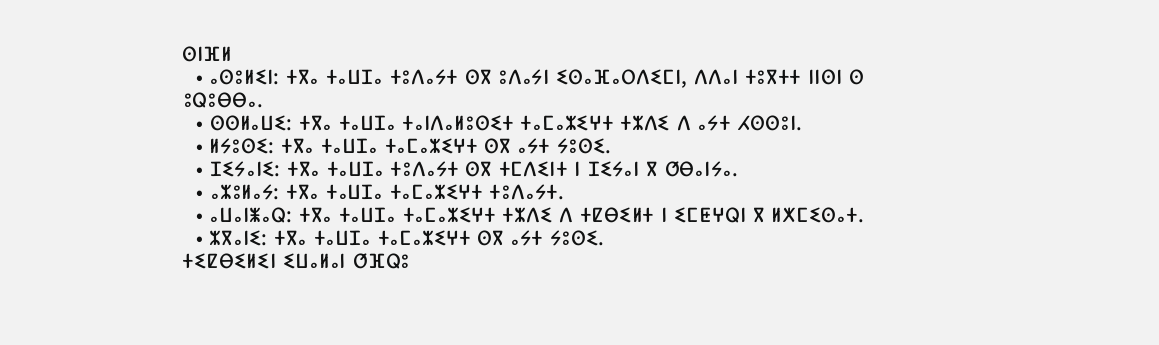ⵙⵏⴼⵍ
  • ⴰⵙⵓⵍⵉⵏ: ⵜⴳⴰ ⵜⴰⵡⵊⴰ ⵜⵓⴷⴰⵢⵜ ⵙⴳ ⵓⴷⴰⵢⵏ ⵉⵙⴰⴼⴰⵔⴷⵉⵎⵏ, ⴷⴷⴰⵏ ⵜⵓⴳⵜⵜ ⵏⵏⵙⵏ ⵙ ⵓⵕⵓⴱⴱⴰ.
  • ⵙⵙⵍⴰⵡⵉ: ⵜⴳⴰ ⵜⴰⵡⵊⴰ ⵜⴰⵏⴷⴰⵍⵓⵙⵉⵜ ⵜⴰⵎⴰⵣⵉⵖⵜ ⵜⵣⴷⵉ ⴷ ⴰⵢⵜ ⵃⵙⵙⵓⵏ.
  • ⵍⵢⵓⵙⵉ: ⵜⴳⴰ ⵜⴰⵡⵊⴰ ⵜⴰⵎⴰⵣⵉⵖⵜ ⵙⴳ ⴰⵢⵜ ⵢⵓⵙⵉ.
  • ⵊⵉⵢⴰⵏⵉ: ⵜⴳⴰ ⵜⴰⵡⵊⴰ ⵜⵓⴷⴰⵢⵜ ⵙⴳ ⵜⵎⴷⵉⵏⵜ ⵏ ⵊⵉⵢⴰⵏ ⴳ ⵚⴱⴰⵏⵢⴰ.
  • ⴰⵣⵓⵍⴰⵢ: ⵜⴳⴰ ⵜⴰⵡⵊⴰ ⵜⴰⵎⴰⵣⵉⵖⵜ ⵜⵓⴷⴰⵢⵜ.
  • ⴰⵡⴰⵏⵥⴰⵕ: ⵜⴳⴰ ⵜⴰⵡⵊⴰ ⵜⴰⵎⴰⵣⵉⵖⵜ ⵜⵣⴷⵉ ⴷ ⵜⵇⴱⵉⵍⵜ ⵏ ⵉⵎⵟⵖⵕⵏ ⴳ ⵍⵅⵎⵉⵙⴰⵜ.
  • ⵣⴳⴰⵏⵉ: ⵜⴳⴰ ⵜⴰⵡⵊⴰ ⵜⴰⵎⴰⵣⵉⵖⵜ ⵙⴳ ⴰⵢⵜ ⵢⵓⵙⵉ.
ⵜⵉⵇⴱⵉⵍⵉⵏ ⵉⵡⴰⵍⴰⵏ ⵚⴼⵕⵓ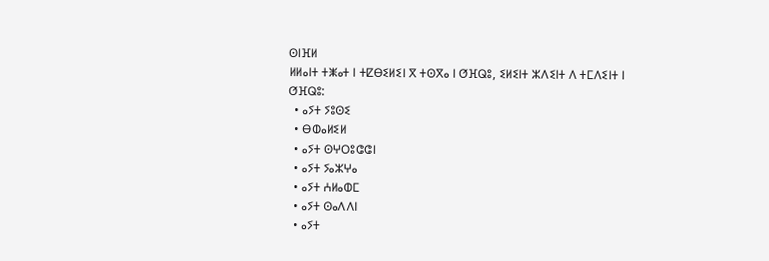ⵙⵏⴼⵍ
ⵍⵍⴰⵏⵜ ⵜⵥⴰⵜ ⵏ ⵜⵇⴱⵉⵍⵉⵏ ⴳ ⵜⵙⴳⴰ ⵏ ⵚⴼⵕⵓ, ⵉⵍⵉⵏⵜ ⵣⴷⵉⵏⵜ ⴷ ⵜⵎⴷⵉⵏⵜ ⵏ ⵚⴼⵕⵓ:
  • ⴰⵢⵜ ⵢⵓⵙⵉ
  • ⴱⵀⴰⵍⵉⵍ
  • ⴰⵢⵜ ⵙⵖⵔⵓⵛⵛⵏ
  • ⴰⵢⵜ ⵢⴰⵣⵖⴰ
  • ⴰⵢⵜ ⵄⵍⴰⵀⵎ
  • ⴰⵢⵜ ⵙⴰⴷⴷⵏ
  • ⴰⵢⵜ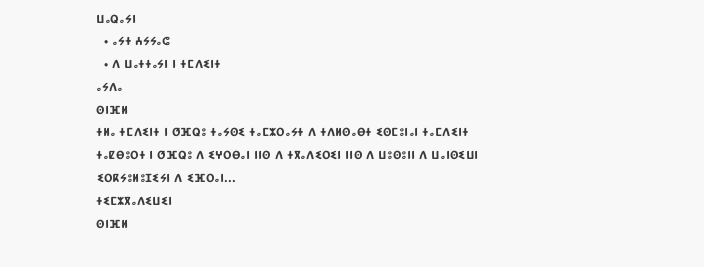ⵡⴰⵕⴰⵢⵏ
  • ⴰⵢⵜ ⵄⵢⵢⴰⵛ
  • ⴷ ⵡⴰⵜⵜⴰⵢⵏ ⵏ ⵜⵎⴷⵉⵏⵜ
ⴰⵢⴷⴰ
ⵙⵏⴼⵍ
ⵜⵍⴰ ⵜⵎⴷⵉⵏⵜ ⵏ ⵚⴼⵕⵓ ⵜⴰⵢⵙⵉ ⵜⴰⵎⵣⵔⴰⵢⵜ ⴷ ⵜⴷⵍⵙⴰⴱⵜ ⵉⵙⵎⵓⵏⴰⵏ ⵜⴰⵎⴷⵉⵏⵜ ⵜⴰⵇⴱⵓⵔⵜ ⵏ ⵚⴼⵕⵓ ⴷ ⵉⵖⵔⴱⴰⵏ ⵏⵏⵙ ⴷ ⵜⴳⴰⴷⵉⵔⵉⵏ ⵏⵏⵙ ⴷ ⵡⵓⵙⵓⵏⵏ ⴷ ⵡⴰⵏⵙⵉⵡⵏ ⵉⵔⴽⵢⵓⵍⵓⵊⵉⵢⵏ ⴷ ⵉⴼⵔⴰⵏ...
ⵜⵉⵎⵣⴳⴰⴷⵉⵡⵉⵏ
ⵙⵏⴼⵍ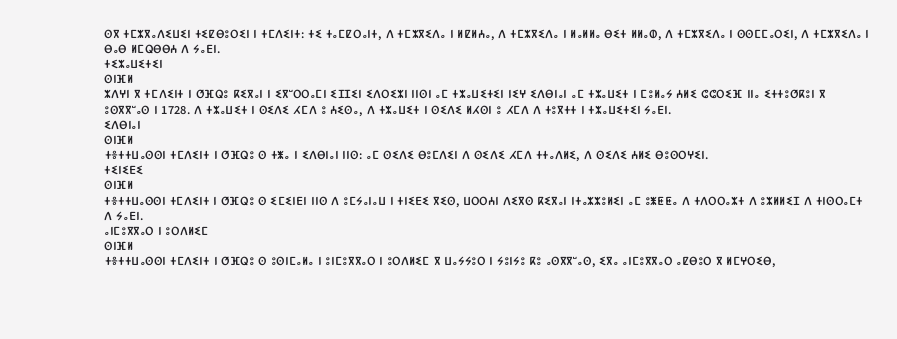ⵙⴳ ⵜⵎⵣⴳⴰⴷⵉⵡⵉⵏ ⵜⵉⵇⴱⵓⵔⵉⵏ ⵏ ⵜⵎⴷⵉⵏⵜ: ⵜⵉ ⵜⴰⵎⵇⵔⴰⵏⵜ, ⴷ ⵜⵎⵣⴳⵉⴷⴰ ⵏ ⵍⵇⵍⵄⴰ, ⴷ ⵜⵎⵣⴳⵉⴷⴰ ⵏ ⵍⴰⵍⵍⴰ ⴱⵉⵜ ⵍⵍⴰⵀ, ⴷ ⵜⵎⵣⴳⵉⴷⴰ ⵏ ⵙⵙⵎⵎⴰⵔⵉⵏ, ⴷ ⵜⵎⵣⴳⵉⴷⴰ ⵏ ⴱⴰⴱ ⵍⵎⵕⴱⴱⵄ ⴷ ⵢⴰⴹⵏ.
ⵜⵉⵣⴰⵡⵉⵜⵉⵏ
ⵙⵏⴼⵍ
ⵣⴷⵖⵏ ⴳ ⵜⵎⴷⵉⵏⵜ ⵏ ⵚⴼⵕⵓ ⴽⵉⴳⴰⵏ ⵏ ⵉⴳⵯⵔⵔⴰⵎⵏ ⵉⵊⵊⵉⵏ ⵉⴷⵔⵉⵣⵏ ⵏⵏⵙⵏ ⴰⵎ ⵜⵣⴰⵡⵉⵜⵉⵏ ⵏⵉⵖ ⵉⴷⴱⵏⴰⵏ ⴰⵎ ⵜⵣⴰⵡⵉⵜ ⵏ ⵎⵓⵍⴰⵢ ⵄⵍⵉ ⵛⵛⵔⵉⴼ ⵏⵏⴰ ⵉⵜⵜⵓⵚⴽⵓⵏ ⴳ ⵓⵙⴳⴳⵯⴰⵙ ⵏ 1728. ⴷ ⵜⵣⴰⵡⵉⵜ ⵏ ⵙⵉⴷⵉ ⵃⵎⴷ ⵓ ⵄⵉⵙⴰ, ⴷ ⵜⵣⴰⵡⵉⵜ ⵏ ⵙⵉⴷⵉ ⵍⵃⵙⵏ ⵓ ⵃⵎⴷ ⴷ ⵜⵓⴳⵜⵜ ⵏ ⵜⵣⴰⵡⵉⵜⵉⵏ ⵢⴰⴹⵏ.
ⵉⴷⴱⵏⴰⵏ
ⵙⵏⴼⵍ
ⵜⴻⵜⵜⵡⴰⵙⵙⵏ ⵜⵎⴷⵉⵏⵜ ⵏ ⵚⴼⵕⵓ ⵙ ⵜⵥⴰ ⵏ ⵉⴷⴱⵏⴰⵏ ⵏⵏⵙ: ⴰⵎ ⵙⵉⴷⵉ ⴱⵓⵎⴷⵉⵏ ⴷ ⵙⵉⴷⵉ ⵃⵎⴷ ⵜⵜⴰⴷⵍⵉ, ⴷ ⵙⵉⴷⵉ ⵄⵍⵉ ⴱⵓⵙⵔⵖⵉⵏ.
ⵜⵉⵏⵉⴹⵉ
ⵙⵏⴼⵍ
ⵜⴻⵜⵜⵡⴰⵙⵙⵏ ⵜⵎⴷⵉⵏⵜ ⵏ ⵚⴼⵕⵓ ⵙ ⵉⵎⵉⵏⴹⵏ ⵏⵏⵙ ⴷ ⵓⵎⵢⴰⵏⴰⵡ ⵏ ⵜⵏⵉⴹⵉ ⴳⵉⵙ, ⵡⵔⵔⵄⵏ ⴷⵉⴳⵙ ⴽⵉⴳⴰⵏ ⵏⵜⴰⵣⵣⵓⵍⵉⵏ ⴰⵎ ⵓⵥⵟⵟⴰ ⴷ ⵜⴷⵔⵔⴰⵣⵜ ⴷ ⵓⵣⵍⵍⵉⵊ ⴷ ⵜⵏⵙⵔⴰⵎⵜ ⴷ ⵢⴰⴹⵏ.
ⴰⵏⵎⵓⴳⴳⴰⵔ ⵏ ⵓⵔⴷⵍⵉⵎ
ⵙⵏⴼⵍ
ⵜⴻⵜⵜⵡⴰⵙⵙⵏ ⵜⵎⴷⵉⵏⵜ ⵏ ⵚⴼⵕⵓ ⵙ ⵓⵙⵏⵎⴰⵍⴰ ⵏ ⵓⵏⵎⵓⴳⴳⴰⵔ ⵏ ⵓⵔⴷⵍⵉⵎ ⴳ ⵡⴰⵢⵢⵓⵔ ⵏ ⵢⵓⵏⵢⵓ ⴽⵓ ⴰⵙⴳⴳⵯⴰⵙ, ⵉⴳⴰ ⴰⵏⵎⵓⴳⴳⴰⵔ ⴰⵇⴱⵓⵔ ⴳ ⵍⵎⵖⵔⵉⴱ,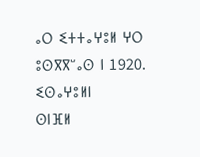ⴰⵔ ⵉⵜⵜⴰⵖⵓⵍ ⵖⵔ ⵓⵙⴳⴳⵯⴰⵙ ⵏ 1920.
ⵉⵙⴰⵖⵓⵍⵏ
ⵙⵏⴼⵍ